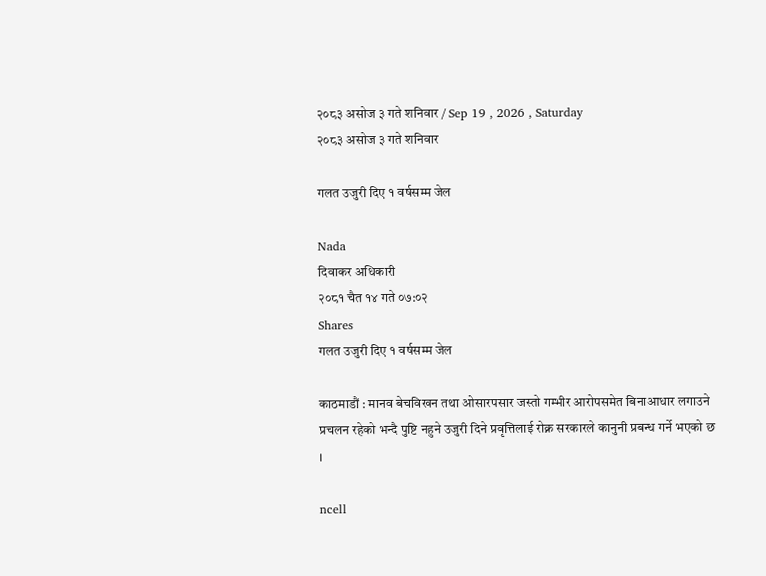२०८३ असोज ३ गते शनिवार / Sep 19 , 2026 , Saturday
२०८३ असोज ३ गते शनिवार

गलत उजुरी दिए १ वर्षसम्म जेल

Nada
दिवाकर अधिकारी
२०८१ चैत १४ गते ०७:०२
Shares
गलत उजुरी दिए १ वर्षसम्म जेल

काठमाडौं : मानव बेचविखन तथा ओसारपसार जस्तो गम्भीर आरोपसमेत बिनाआधार लगाउने प्रचलन रहेको भन्दै पुष्टि नहुने उजुरी दिने प्रवृत्तिलाई रोक्न सरकारले कानुनी प्रबन्ध गर्ने भएको छ ।

ncell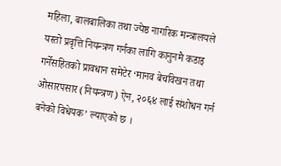महिला, बालबालिका तथा ज्येष्ठ नागरिक मन्त्रालयले यस्तो प्रवृत्ति नियन्त्रण गर्नका लागि कानुनमै कडाइ गर्नेसहितको प्रावधान समेटेर ‘मानव बेचविखन तथा ओसारपसार (नियन्त्रण) ऐन, २०६४ लाई संशोधन गर्न बनेको विधेयक’ ल्याएको छ ।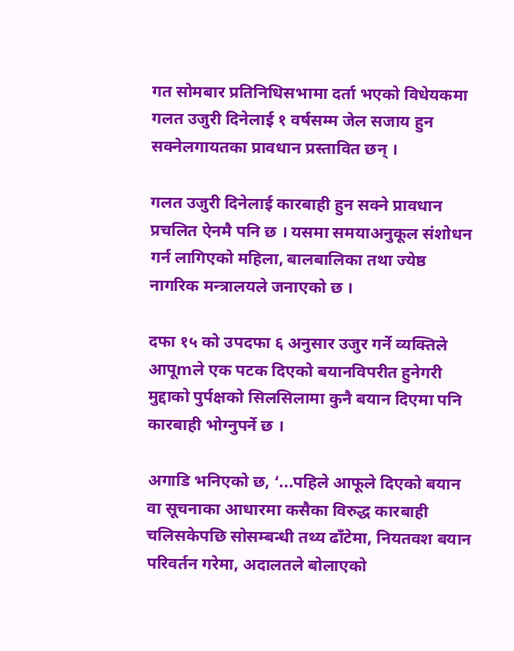गत सोमबार प्रतिनिधिसभामा दर्ता भएको विधेयकमा गलत उजुरी दिनेलाई १ वर्षसम्म जेल सजाय हुन सक्नेलगायतका प्रावधान प्रस्तावित छन् ।

गलत उजुरी दिनेलाई कारबाही हुन सक्ने प्रावधान प्रचलित ऐनमै पनि छ । यसमा समयाअनुकूल संशोधन गर्न लागिएको महिला, बालबालिका तथा ज्येष्ठ नागरिक मन्त्रालयले जनाएको छ ।

दफा १५ को उपदफा ६ अनुसार उजुर गर्ने व्यक्तिले आपूmले एक पटक दिएको बयानविपरीत हुनेगरी मुद्दाको पुर्पक्षको सिलसिलामा कुनै बयान दिएमा पनि कारबाही भोग्नुपर्ने छ ।

अगाडि भनिएको छ, ‘...पहिले आफूले दिएको बयान वा सूचनाका आधारमा कसैका विरुद्ध कारबाही चलिसकेपछि सोसम्बन्धी तथ्य ढाँटेमा, नियतवश बयान परिवर्तन गरेमा, अदालतले बोलाएको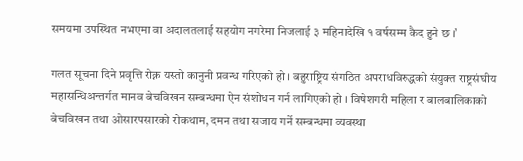समयमा उपस्थित नभएमा वा अदालतलाई सहयोग नगरेमा निजलाई ३ महिनादेखि १ वर्षसम्म कैद हुने छ ।’

गलत सूचना दिने प्रवृत्ति रोक्न यस्तो कानुनी प्रवन्ध गरिएको हो । बहुराष्ट्रिय संगठित अपराधविरुद्धको संयुक्त राष्ट्रसंघीय महासन्धिअन्तर्गत मानव बेचविखन सम्बन्धमा ऐन संशोधन गर्न लागिएको हो । विषेशगरी महिला र बालबालिकाको बेचविखन तथा ओसारपसारको रोकथाम, दमन तथा सजाय गर्ने सम्बन्धमा व्यवस्था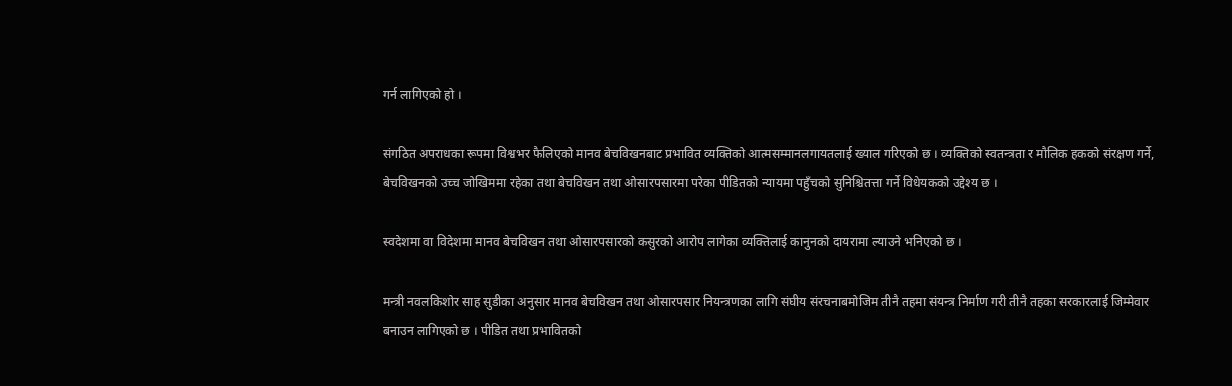गर्न लागिएको हो ।

संगठित अपराधका रूपमा विश्वभर फैलिएको मानव बेचविखनबाट प्रभावित व्यक्तिको आत्मसम्मानलगायतलाई ख्याल गरिएको छ । व्यक्तिको स्वतन्त्रता र मौलिक हकको संरक्षण गर्ने, बेचविखनको उच्च जोखिममा रहेका तथा बेचविखन तथा ओसारपसारमा परेका पीडितको न्यायमा पहुँचको सुनिश्चितत्ता गर्ने विधेयकको उद्देश्य छ ।

स्वदेशमा वा विदेशमा मानव बेचविखन तथा ओसारपसारको कसुरको आरोप लागेका व्यक्तिलाई कानुनको दायरामा ल्याउने भनिएको छ ।

मन्त्री नवलकिशोर साह सुडीका अनुसार मानव बेचविखन तथा ओसारपसार नियन्त्रणका लागि संघीय संरचनाबमोजिम तीनै तहमा संयन्त्र निर्माण गरी तीनै तहका सरकारलाई जिम्मेवार बनाउन लागिएको छ । पीडित तथा प्रभावितको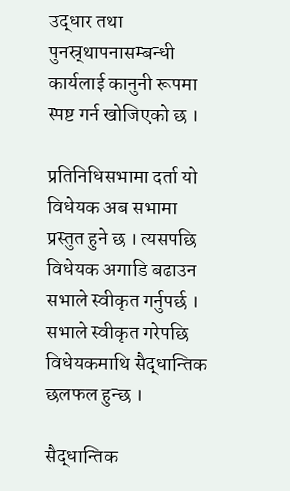उद्धार तथा पुनस्र्थापनासम्बन्धी कार्यलाई कानुनी रूपमा स्पष्ट गर्न खोजिएको छ ।

प्रतिनिधिसभामा दर्ता यो विधेयक अब सभामा प्रस्तुत हुने छ । त्यसपछि विधेयक अगाडि बढाउन सभाले स्वीकृत गर्नुपर्छ । सभाले स्वीकृत गरेपछि विधेयकमाथि सैद्धान्तिक छलफल हुन्छ ।

सैद्धान्तिक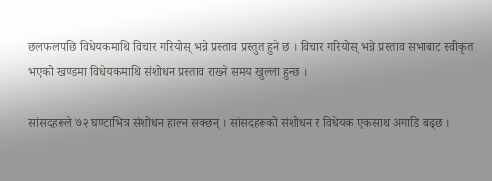छलफलपछि विधेयकमाथि विचार गरियोस् भन्ने प्रस्ताव प्रस्तुत हुने छ । विचार गरियोस् भन्ने प्रस्ताव सभाबाट स्वीकृत भएको खण्डमा विधेयकमाथि संशोधन प्रस्ताव राख्ने समय खुल्ला हुन्छ ।

सांसदहरूले ७२ घण्टाभित्र संशोधन हाल्न सक्छन् । सांसदहरूको संशोधन र विधेयक एकसाथ अगाडि बढ्छ ।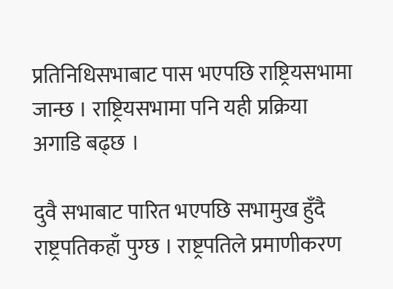प्रतिनिधिसभाबाट पास भएपछि राष्ट्रियसभामा जान्छ । राष्ट्रियसभामा पनि यही प्रक्रिया अगाडि बढ्छ ।

दुवै सभाबाट पारित भएपछि सभामुख हुँदै राष्ट्रपतिकहाँ पुग्छ । राष्ट्रपतिले प्रमाणीकरण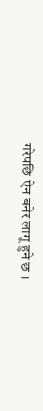गरेपछि ऐन बनेर लागू हुने छ ।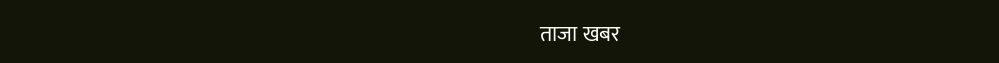ताजा खबर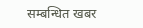सम्बन्धित खबर